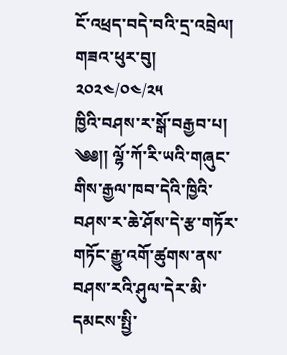ངོ་འཕྲད་བདེ་བའི་དྲ་འབྲེལ།
གཟའ་ཕུར་བུ། ༢༠༢༤/༠༤/༢༥
ཁྱིའི་བཤས་ར་སྒོ་བརྒྱབ་པ།
༄༅།། ལྷོ་ཀོ་རི་ཡའི་གཞུང་གིས་རྒྱལ་ཁབ་དེའི་ཁྱིའི་བཤས་ར་ཆེ་ཤོས་དེ་རྩ་གཏོར་གཏོང་རྒྱུ་འགོ་ཚུགས་ནས་བཤས་རའི་ཤུལ་དེར་མི་དམངས་སྤྱི་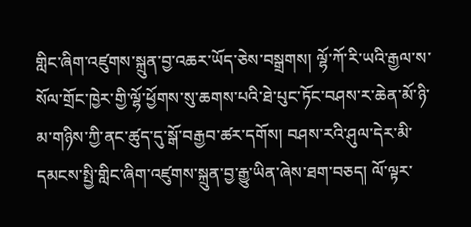གླིང་ཞིག་འཛུགས་སྐྲུན་བྱ་འཆར་ཡོད་ཅེས་བསྒྲགས། ལྷོ་ཀོ་རི་ཡའི་རྒྱལ་ས་སོལ་གྲོང་ཁྱེར་གྱི་ལྷོ་ཕྱོགས་སུ་ཆགས་པའི་ཐེ་པུང་ཏོང་བཤས་ར་ཆེན་མོ་ཉི་མ་གཉིས་ཀྱི་ནང་ཚུད་དུ་སྒོ་བརྒྱབ་ཚར་དགོས། བཤས་རའི་ཤུལ་དེར་མི་དམངས་སྤྱི་གླིང་ཞིག་འཛུགས་སྐྲུན་བྱ་རྒྱུ་ཡིན་ཞེས་ཐག་བཅད། ལོ་ལྟར་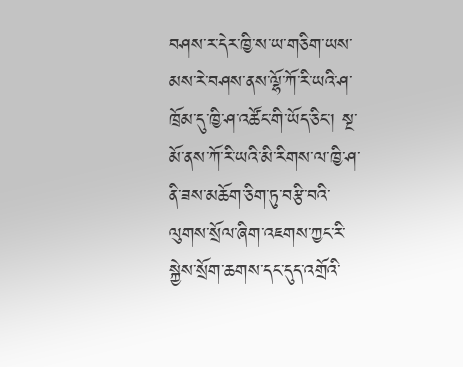བཤས་ར་དེར་ཁྱི་ས་ཡ་གཅིག་ཡས་མས་རེ་བཤས་ནས་ལྷོ་ཀོ་རི་ཡའི་ཤ་ཁྲོམ་དུ་ཁྱི་ཤ་འཚོང་གི་ཡོད་ཅིང་། སྔ་མོ་ནས་ཀོ་རི་ཡའི་མི་རིགས་ལ་ཁྱི་ཤ་ནི་ཟས་མཆོག་ཅིག་ཏུ་བརྩི་བའི་ལུགས་སྲོལ་ཞིག་འཇགས་ཀྱང་རི་སྐྱེས་སྲོག་ཆགས་དང་དུད་འགྲོའི་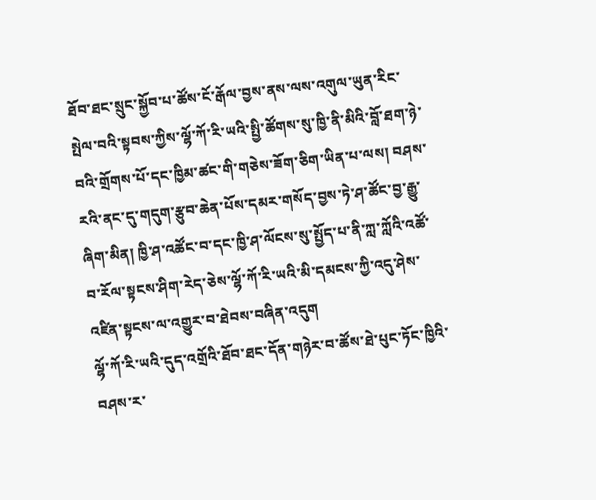ཐོབ་ཐང་སྲུང་སྐྱོབ་པ་ཚོས་ངོ་རྒོལ་བྱས་ནས་ལས་འགུལ་ཡུན་རིང་སྤེལ་བའི་སྟབས་ཀྱིས་ལྷོ་ཀོ་རི་ཡའི་སྤྱི་ཚོགས་སུ་ཁྱི་ནི་མིའི་བློ་ཐག་ཉེ་བའི་གྲོགས་པོ་དང་ཁྱིམ་ཚང་གི་གཅེས་ཟོག་ཅིག་ཡིན་པ་ལས། བཤས་རའི་ནང་དུ་གདུག་རྩུབ་ཆེན་པོས་དམར་གསོད་བྱས་ཏེ་ཤ་ཚོང་བྱ་རྒྱུ་ཞིག་མིན། ཁྱི་ཤ་འཚོང་བ་དང་ཁྱི་ཤ་ལོངས་སུ་སྤྱོད་པ་ནི་ཀླ་ཀློའི་འཚོ་བ་རོལ་སྟངས་ཤིག་རེད་ཅེས་ལྷོ་ཀོ་རི་ཡའི་མི་དམངས་ཀྱི་འདུ་ཤེས་འཛིན་སྟངས་ལ་འགྱུར་བ་ཐེབས་བཞིན་འདུག
ལྷོ་ཀོ་རི་ཡའི་དུད་འགྲོའི་ཐོབ་ཐང་དོན་གཉེར་བ་ཚོས་ཐེ་པུང་ཏོང་ཁྱིའི་བཤས་ར་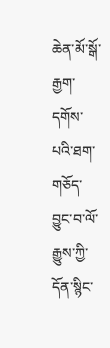ཆེན་མོ་སྒོ་རྒྱག་དགོས་པའི་ཐག་གཅོད་བྱུང་བ་ལོ་རྒྱུས་ཀྱི་དོན་སྙིང་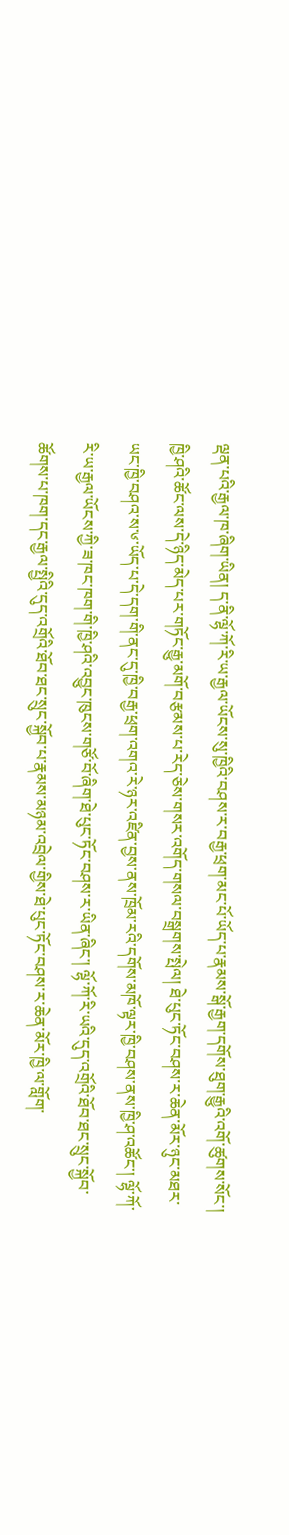ལྡན་པའི་རྒྱལ་ཁ་ཞིག་ཡིན། ད་ནི་ལྷོ་ཀོ་རི་ཡ་རྒྱལ་ཡོངས་སུ་ཁྱིའི་བཤས་ར་བརྒྱ་ཕྲག་མང་པོ་ཡོད་པ་རྣམས་སྒོ་རྒྱག་དགོས་ཐུག་རྒྱུའི་འགོ་ཚུགས་སོང་། ཁྱི་ཤའི་ཚོང་ལས་དེ་ཉིད་མེད་པར་གཏོང་རྒྱུ་མགོ་བརྩམས་པ་རེད་ཅེས་གསར་འགོད་གསལ་བསྒྲགས་སྤེལ། ཐེ་པུང་ཏོང་བཤས་ར་ཆེན་མོར་ཉུང་མཐར་ཡང་ཁྱི་བཤའ་ས་༦་ཡོད་པ་དེ་དག་གི་ནང་དུ་ཁྱི་བརྒྱ་ཕྲག་འགའ་རེ་ཉར་འཛིན་བྱས་ནས་ཁྲོམ་རའི་དགོས་མཁོ་ལྟར་ཁྱི་བཤས་ནས་ཁྱི་ཤ་འཚོང་། ལྷོ་ཀོ་རི་ཡ་རྒྱལ་ཡོངས་ཀྱི་ཟ་ཁང་ཁག་གི་ཁྱི་ཤའི་འབྱུང་ཁུངས་གཙོ་བོ་ཞིག་ཐེ་པུང་ཏོང་བཤས་ར་ཡིན་ཞིང་། ལྷོ་ཀོ་རི་ཡའི་དུད་འགྲོའི་ཐོབ་ཐང་སྲུང་སྐྱོབ་ཚོགས་པ་ཁག་དང་རྒྱལ་སྤྱིའི་དུད་འགྲོའི་ཐོབ་ཐང་སྲུང་སྐྱོབ་པ་རྣམས་མཉམ་འབྲེལ་གྱིས་ཐེ་པུང་ཏོང་བཤས་ར་ཆེན་མོར་ཁྱི་ལ་གློག་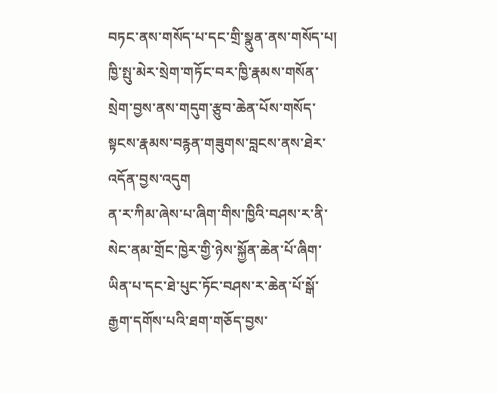བཏང་ནས་གསོད་པ་དང་གྲི་སྣུན་ནས་གསོད་པ། ཁྱི་སྤུ་མེར་སྲེག་གཏོང་བར་ཁྱི་རྣམས་གསོན་སྲེག་བྱས་ནས་གདུག་རྩུབ་ཆེན་པོས་གསོད་སྟངས་རྣམས་བརྙན་གཟུགས་བླངས་ནས་ཐེར་འདོན་བྱས་འདུག
ན་ར་ཀིམ་ཞེས་པ་ཞིག་གིས་ཁྱིའི་བཤས་ར་ནི་སེང་ནམ་གྲོང་ཁྱེར་གྱི་ཉེས་སྐྱོན་ཆེན་པོ་ཞིག་ཡིན་པ་དང་ཐེ་པུང་ཏོང་བཤས་ར་ཆེན་པོ་སྒོ་རྒྱག་དགོས་པའི་ཐག་གཅོད་བྱས་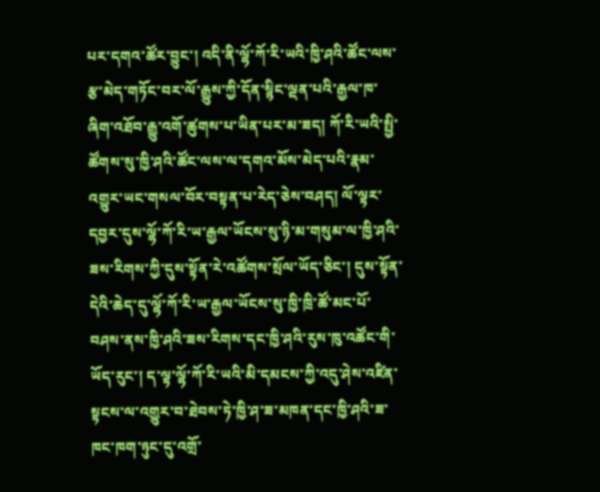པར་དགའ་ཚོར་བྱུང་། འདི་ནི་ལྷོ་ཀོ་རི་ཡའི་ཁྱི་ཤའི་ཚོང་ལས་རྩ་མེད་གཏོང་བར་ལོ་རྒྱུས་ཀྱི་དོན་སྙིང་ལྡན་པའི་རྒྱལ་ཁ་ཞིག་འཐོབ་རྒྱུ་འགོ་ཚུགས་པ་ཡིན་པར་མ་ཟད། ཀོ་རི་ཡའི་སྤྱི་ཚོགས་སུ་ཁྱི་ཤའི་ཚོང་ལས་ལ་དགའ་མོས་མེད་པའི་རྣམ་འགྱུར་ཡང་གསལ་བོར་བསྟན་པ་རེད་ཅེས་བཤད། ལོ་ལྟར་དབྱར་དུས་ལྷོ་ཀོ་རི་ཡ་རྒྱལ་ཡོངས་སུ་ཉི་མ་གསུམ་ལ་ཁྱི་ཤའི་ཟས་རིགས་ཀྱི་དུས་སྟོན་རེ་འཚོགས་སྲོལ་ཡོད་ཅིང་། དུས་སྟོན་དེའི་ཆེད་དུ་ལྷོ་ཀོ་རི་ཡ་རྒྱལ་ཡོངས་སུ་ཁྱི་ཁྲི་ཚོ་མང་པོ་བཤས་ནས་ཁྱི་ཤའི་ཟས་རིགས་དང་ཁྱི་ཤའི་རུས་ཁུ་འཚོང་གི་ཡོད་རུང་། ད་ལྟ་ལྷོ་ཀོ་རི་ཡའི་མི་དམངས་ཀྱི་འདུ་ཤེས་འཛིན་སྟངས་ལ་འགྱུར་བ་ཐེབས་ཏེ་ཁྱི་ཤ་ཟ་མཁན་དང་ཁྱི་ཤའི་ཟ་ཁང་ཁག་ཉུང་དུ་འགྲོ་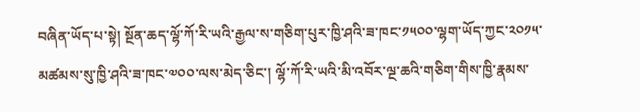བཞིན་ཡོད་པ་སྟེ། སྔོན་ཆད་ལྷོ་ཀོ་རི་ཡའི་རྒྱལ་ས་གཅིག་པུར་ཁྱི་ཤའི་ཟ་ཁང་༡༥༠༠་ལྷག་ཡོད་ཀྱང་༢༠༡༥་མཚམས་སུ་ཁྱི་ཤའི་ཟ་ཁང་༧༠༠་ལས་མེད་ཅིང་། ལྷོ་ཀོ་རི་ཡའི་མི་འབོར་ལྔ་ཆའི་གཅིག་གིས་ཁྱི་རྣམས་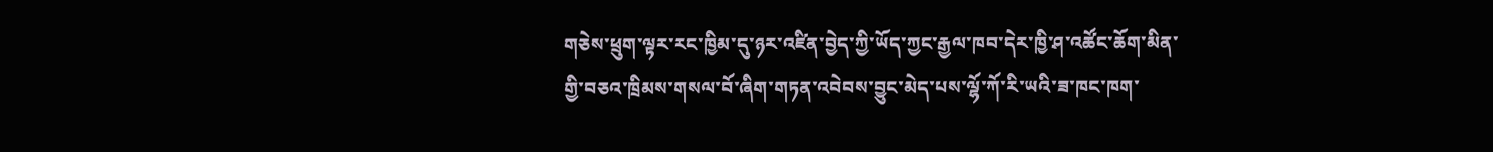གཅེས་ཕྲུག་ལྟར་རང་ཁྱིམ་དུ་ཉར་འཛིན་བྱེད་ཀྱི་ཡོད་ཀྱང་རྒྱལ་ཁབ་དེར་ཁྱི་ཤ་འཚོང་ཆོག་མིན་གྱི་བཅའ་ཁྲིམས་གསལ་བོ་ཞིག་གཏན་འབེབས་བྱུང་མེད་པས་ལྷོ་ཀོ་རི་ཡའི་ཟ་ཁང་ཁག་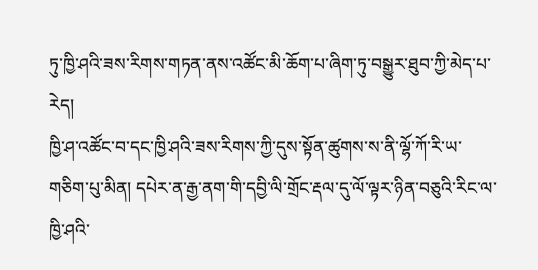ཏུ་ཁྱི་ཤའི་ཟས་རིགས་གཏན་ནས་འཚོང་མི་ཆོག་པ་ཞིག་ཏུ་བསྒྱུར་ཐུབ་ཀྱི་མེད་པ་རེད།
ཁྱི་ཤ་འཚོང་བ་དང་ཁྱི་ཤའི་ཟས་རིགས་ཀྱི་དུས་སྟོན་ཚུགས་ས་ནི་ལྷོ་ཀོ་རི་ཡ་གཅིག་པུ་མིན། དཔེར་ན་རྒྱ་ནག་གི་དབྱི་ལི་གྲོང་རྡལ་དུ་ལོ་ལྟར་ཉིན་བཅུའི་རིང་ལ་ཁྱི་ཤའི་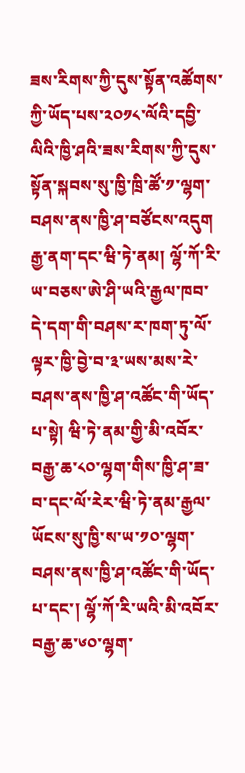ཟས་རིགས་ཀྱི་དུས་སྟོན་འཚོགས་ཀྱི་ཡོད་པས་༢༠༡༨་ལོའི་དབྱི་ལིའི་ཁྱི་ཤའི་ཟས་རིགས་ཀྱི་དུས་སྟོན་སྐབས་སུ་ཁྱི་ཁྲི་ཚོ་༡་ལྷག་བཤས་ནས་ཁྱི་ཤ་བཙོངས་འདུག རྒྱ་ནག་དང་ཝི་ཏེ་ནམ། ལྷོ་ཀོ་རི་ཡ་བཅས་ཨེ་ཤི་ཡའི་རྒྱལ་ཁབ་དེ་དག་གི་བཤས་ར་ཁག་ཏུ་ལོ་ལྟར་ཁྱི་བྱེ་བ་༣་ཡས་མས་རེ་བཤས་ནས་ཁྱི་ཤ་འཚོང་གི་ཡོད་པ་སྟེ། ཝི་ཏེ་ནམ་གྱི་མི་འབོར་བརྒྱ་ཆ་༨༠་ལྷག་གིས་ཁྱི་ཤ་ཟ་བ་དང་ལོ་རེར་ཝི་ཏེ་ནམ་རྒྱལ་ཡོངས་སུ་ཁྱི་ས་ཡ་༡༠་ལྷག་བཤས་ནས་ཁྱི་ཤ་འཚོང་གི་ཡོད་པ་དང་། ལྷོ་ཀོ་རི་ཡའི་མི་འབོར་བརྒྱ་ཆ་༦༠་ལྷག་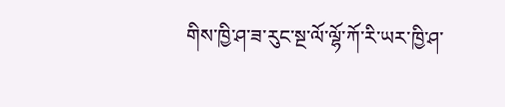གིས་ཁྱི་ཤ་ཟ་རུང་སྔ་ལོ་ལྷོ་ཀོ་རི་ཡར་ཁྱི་ཤ་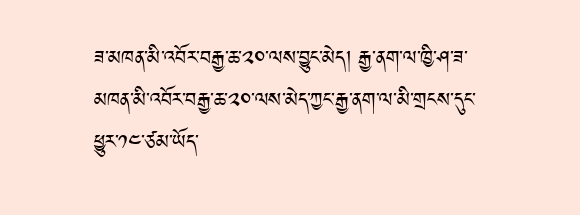ཟ་མཁན་མི་འབོར་བརྒྱ་ཆ་༢༠་ལས་བྱུང་མེད། རྒྱ་ནག་ལ་ཁྱི་ཤ་ཟ་མཁན་མི་འབོར་བརྒྱ་ཆ་༢༠་ལས་མེད་ཀྱང་རྒྱ་ནག་ལ་མི་གྲངས་དུང་ཕྱུར་༡༤་ཙམ་ཡོད་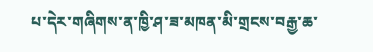པ་དེར་གཞིགས་ན་ཁྱི་ཤ་ཟ་མཁན་མི་གྲངས་བརྒྱ་ཆ་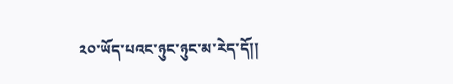༢༠་ཡོད་པའང་ཉུང་ཉུང་མ་རེད་དོ།།